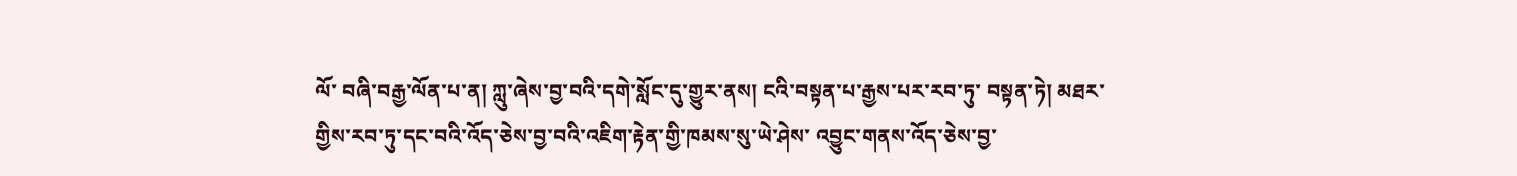ལོ་ བཞི་བརྒྱ་ལོན་པ་ན། ཀླུ་ཞེས་བྱ་བའི་དགེ་སློང་དུ་གྱུར་ནས། ངའི་བསྟན་པ་རྒྱས་པར་རབ་ཏུ་ བསྟན་ཏེ། མཐར་གྱིས་རབ་ཏུ་དང་བའི་འོད་ཅེས་བྱ་བའི་འཇིག་རྟེན་གྱི་ཁམས་སུ་ཡེ་ཤེས་ འབྱུང་གནས་འོད་ཅེས་བྱ་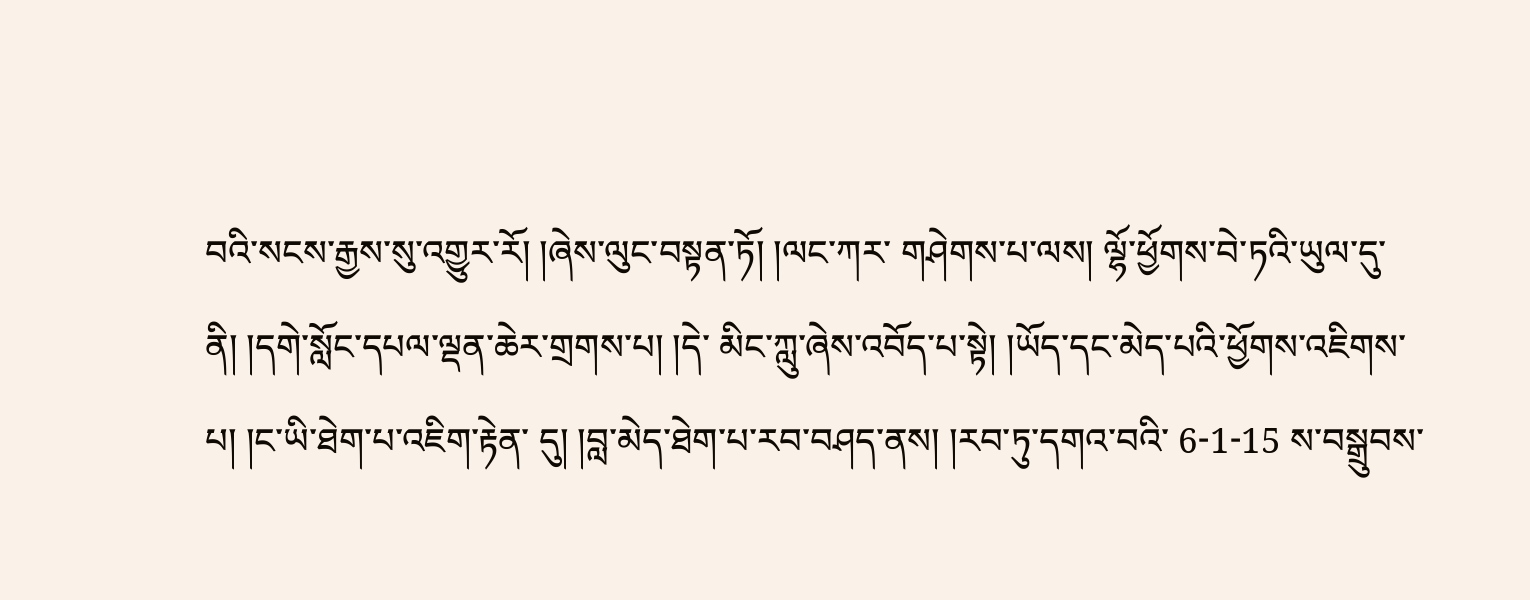བའི་སངས་རྒྱས་སུ་འགྱུར་རོ། །ཞེས་ལུང་བསྟན་ཏོ། །ལང་ཀར་ གཤེགས་པ་ལས། ལྷོ་ཕྱོགས་བེ་ཏའི་ཡུལ་དུ་ནི། །དགེ་སློང་དཔལ་ལྡན་ཆེར་གྲགས་པ། །དེ་ མིང་ཀླུ་ཞེས་འབོད་པ་སྟེ། །ཡོད་དང་མེད་པའི་ཕྱོགས་འཇིགས་པ། །ང་ཡི་ཐེག་པ་འཇིག་རྟེན་ དུ། །བླ་མེད་ཐེག་པ་རབ་བཤད་ནས། །རབ་ཏུ་དགའ་བའི་ 6-1-15 ས་བསྒྲུབས་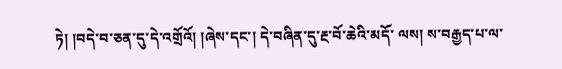ཏེ། །བདེ་བ་ཅན་དུ་དེ་འགྲོའོ། །ཞེས་དང་། དེ་བཞིན་དུ་རྔ་བོ་ཆེའི་མདོ་ ལས། ས་བརྒྱད་པ་ལ་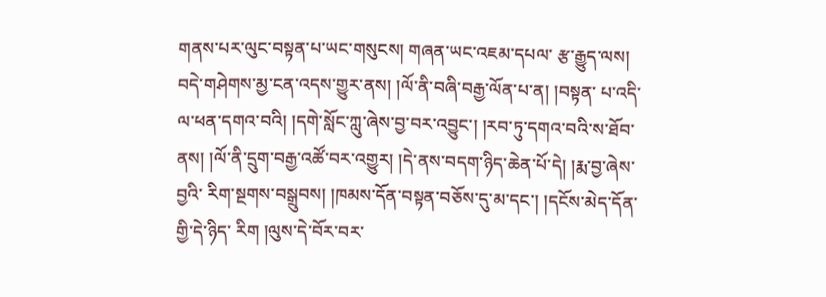གནས་པར་ལུང་བསྟན་པ་ཡང་གསུངས། གཞན་ཡང་འཇམ་དཔལ་ རྩ་རྒྱུད་ལས། བདེ་གཤེགས་མྱ་ངན་འདས་གྱུར་ནས། །ལོ་ནི་བཞི་བརྒྱ་ལོན་པ་ན། །བསྟན་ པ་འདི་ལ་ཕན་དགའ་བའི། །དགེ་སློང་ཀླུ་ཞེས་བྱ་བར་འབྱུང་། །རབ་ཏུ་དགའ་བའི་ས་ཐོབ་ ནས། །ལོ་ནི་དྲུག་བརྒྱ་འཚོ་བར་འགྱུར། །དེ་ནས་བདག་ཉིད་ཆེན་པོ་དེ། །རྨ་བྱ་ཞེས་བྱའི་ རིག་སྔགས་བསྒྲུབས། །ཁམས་དོན་བསྟན་བཅོས་དུ་མ་དང་། །དངོས་མེད་དོན་གྱི་དེ་ཉིད་ རིག །ལུས་དེ་བོར་བར་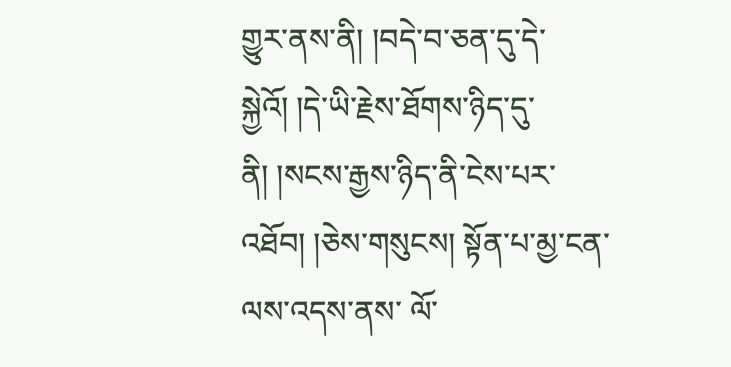གྱུར་ནས་ནི། །བདེ་བ་ཅན་དུ་དེ་སྐྱེའོ། །དེ་ཡི་རྗེས་ཐོགས་ཉིད་དུ་ ནི། །སངས་རྒྱས་ཉིད་ནི་ངེས་པར་འཐོབ། །ཅེས་གསུངས། སྟོན་པ་མྱ་ངན་ལས་འདས་ནས་ ལོ་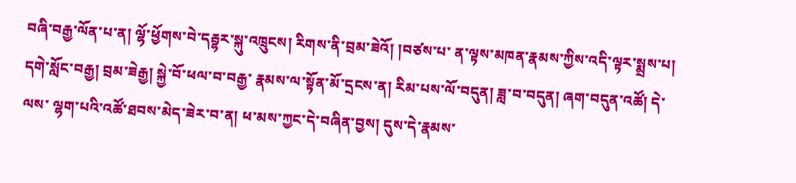བཞི་བརྒྱ་ལོན་པ་ན། ལྷོ་ཕྱོགས་བེ་དརྦྷར་སྐུ་འཁྲུངས། རིགས་ནི་བྲམ་ཟེའོ། །བཙས་པ་ ན་ལྟས་མཁན་རྣམས་ཀྱིས་འདི་ལྟར་སྨྲས་པ། དགེ་སློང་བརྒྱ། བྲམ་ཟེརྒྱ། སྐྱེ་བོ་ཕལ་བ་བརྒྱ་ རྣམས་ལ་སྟོན་མོ་དྲངས་ན། རིམ་པས་ལོ་བདུན། ཟླ་བ་བདུན། ཞག་བདུན་འཚོ། དེ་ལས་ ལྷག་པའི་འཚོ་ཐབས་མེད་ཟེར་བ་ན། ཕ་མས་ཀྱང་དེ་བཞིན་བྱས། དུས་དེ་རྣམས་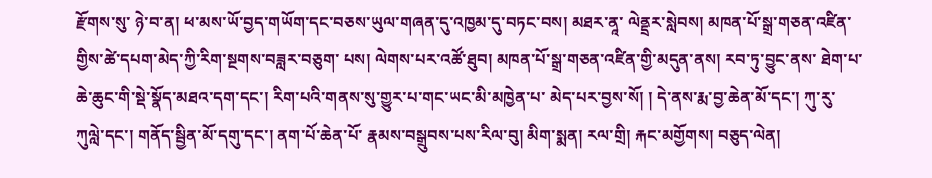རྫོགས་སུ་ ཉེ་བ་ན། ཕ་མས་ཡོ་བྱད་གཡོག་དང་བཅས་ཡུལ་གཞན་དུ་འཁྱམ་དུ་བཏང་བས། མཐར་ནཱ་ ལེནྡྲར་སླེབས། མཁན་པོ་སྒྲ་གཅན་འཛིན་གྱིས་ཚེ་དཔག་མེད་ཀྱི་རིག་སྔགས་བཟླར་བཅུག་ པས། ལེགས་པར་འཚོ་ཐུབ། མཁན་པོ་སྒྲ་གཅན་འཛིན་གྱི་མདུན་ནས། རབ་ཏུ་བྱུང་ནས་ ཐེག་པ་ཆེ་ཆུང་གི་སྡེ་སྣོད་མཐའ་དག་དང་། རིག་པའི་གནས་སུ་གྱུར་པ་གང་ཡང་མི་མཁྱེན་པ་ མེད་པར་བྱས་སོ། ། དེ་ནས་རྨ་བྱ་ཆེན་མོ་དང་། ཀུ་རུ་ཀུལླེ་དང་། གནོད་སྦྱིན་མོ་དགུ་དང་། ནག་པོ་ཆེན་པོ་ རྣམས་བསྒྲུབས་པས་རིལ་བུ། མིག་སྨན། རལ་གྲི། རྐང་མགྱོགས། བཅུད་ལེན།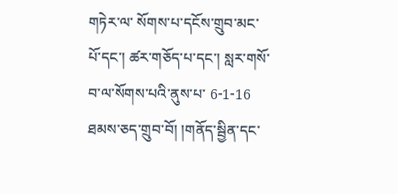གཏེར་ལ་ སོགས་པ་དངོས་གྲུབ་མང་པོ་དང་། ཚར་གཅོད་པ་དང་། སླར་གསོ་བ་ལ་སོགས་པའི་ནུས་པ་ 6-1-16 ཐམས་ཅད་གྲུབ་བོ། །གནོད་སྦྱིན་དང་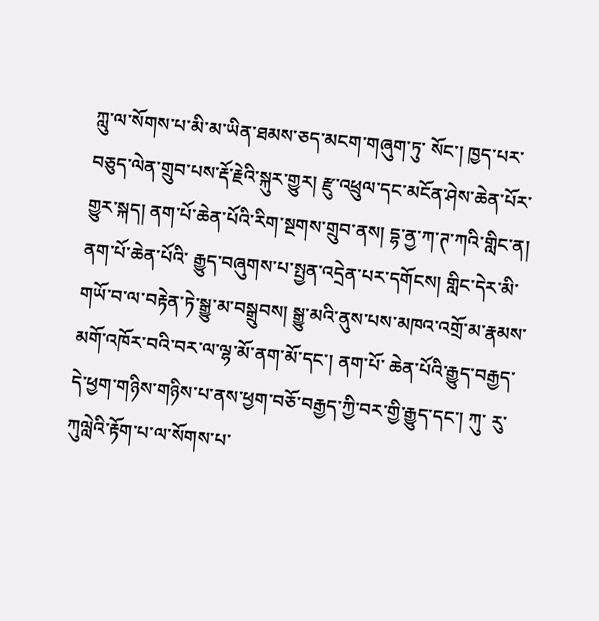ཀླུ་ལ་སོགས་པ་མི་མ་ཡིན་ཐམས་ཅད་མངག་གཞུག་ཏུ་ སོང་། ཁྱད་པར་བཅུད་ལེན་གྲུབ་པས་རྡོ་རྗེའི་སྐུར་གྱུར། རྫུ་འཕྲུལ་དང་མངོན་ཤེས་ཆེན་པོར་ གྱུར་སྐད། ནག་པོ་ཆེན་པོའི་རིག་སྔགས་གྲུབ་ནས། དྷ་ནྱ་ཀ་ཊ་ཀའི་གླིང་ན། ནག་པོ་ཆེན་པོའི་ རྒྱུད་བཞུགས་པ་སྤྱན་འདྲེན་པར་དགོངས། གླིང་དེར་མི་གཡོ་བ་ལ་བརྟེན་ཏེ་སྒྱུ་མ་བསྒྲུབས། སྒྱུ་མའི་ནུས་པས་མཁའ་འགྲོ་མ་རྣམས་མགོ་འཁོར་བའི་བར་ལ་ལྷ་མོ་ནག་མོ་དང་། ནག་པོ་ ཆེན་པོའི་རྒྱུད་བརྒྱད་དེ་ཕྱག་གཉིས་གཉིས་པ་ནས་ཕྱག་བཅོ་བརྒྱད་ཀྱི་བར་གྱི་རྒྱུད་དང་། ཀུ་ རུ་ཀུལླེའི་རྟོག་པ་ལ་སོགས་པ་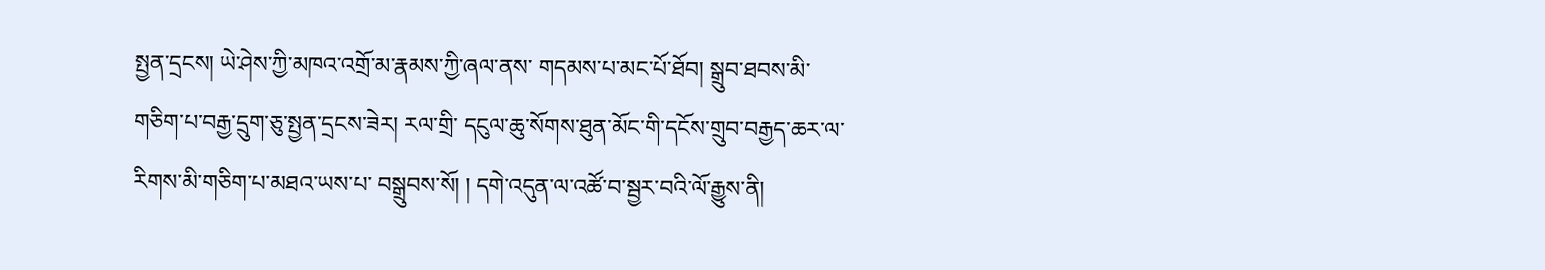སྤྱན་དྲངས། ཡེ་ཤེས་ཀྱི་མཁའ་འགྲོ་མ་རྣམས་ཀྱི་ཞལ་ནས་ གདམས་པ་མང་པོ་ཐོབ། སྒྲུབ་ཐབས་མི་གཅིག་པ་བརྒྱ་དྲུག་ཅུ་སྤྱན་དྲངས་ཟེར། རལ་གྲི་ དངུལ་ཆུ་སོགས་ཐུན་མོང་གི་དངོས་གྲུབ་བརྒྱད་ཆར་ལ་རིགས་མི་གཅིག་པ་མཐའ་ཡས་པ་ བསྒྲུབས་སོ། ། དགེ་འདུན་ལ་འཚོ་བ་སྦྱར་བའི་ལོ་རྒྱུས་ནི།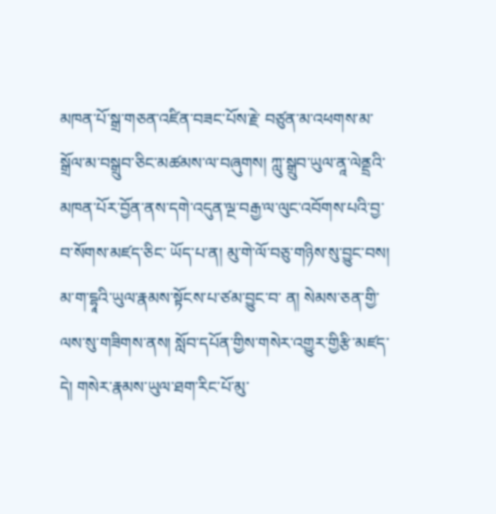མཁན་པོ་སྒྲ་གཅན་འཛིན་བཟང་པོས་རྗེ་ བཙུན་མ་འཕགས་མ་སྒྲོལ་མ་བསྒྲུབ་ཅིང་མཚམས་ལ་བཞུགས། ཀླུ་སྒྲུབ་ཡུལ་ནཱ་ལེནྡྲའི་ མཁན་པོར་བྱོན་ནས་དགེ་འདུན་ལྔ་བརྒྱ་ལ་ལུང་འབོགས་པའི་བྱ་བ་སོགས་མཛད་ཅིང་ ཡོད་པ་ན། མུ་གེ་ལོ་བཅུ་གཉིས་སུ་བྱུང་བས། མ་ག་དྷཱའི་ཡུལ་རྣམས་སྟོངས་པ་ཙམ་བྱུང་བ་ ན། སེམས་ཅན་གྱི་ལས་སུ་གཟིགས་ནས། སློབ་དཔོན་གྱིས་གསེར་འགྱུར་གྱིརྩི་མཛད་དེ། གསེར་རྣམས་ཡུལ་ཐག་རིང་པོ་མུ་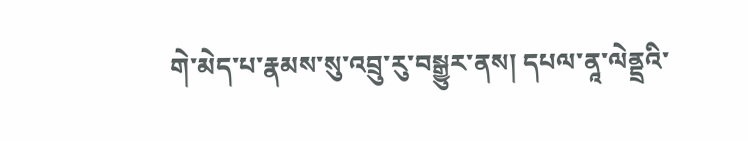གེ་མེད་པ་རྣམས་སུ་འབྲུ་རུ་བསྒྱུར་ནས། དཔལ་ནཱ་ལེནྡྲའི་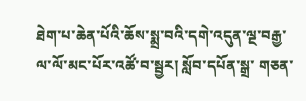ཐེག་པ་ཆེན་པོའི་ཆོས་སྨྲ་བའི་དགེ་འདུན་ལྔ་བརྒྱ་ལ་ལོ་མང་པོར་འཚོ་བ་སྦྱར། སློབ་དཔོན་སྒྲ་ གཅན་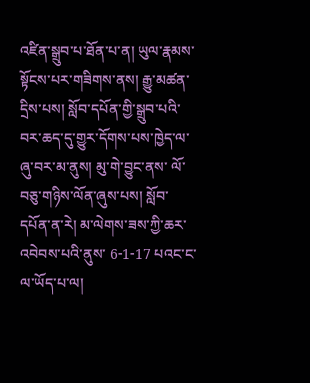འཛིན་སྒྲུབ་པ་ཐོན་པ་ན། ཡུལ་རྣམས་སྟོངས་པར་གཟིགས་ནས། རྒྱུ་མཚན་དྲིས་པས། སློབ་དཔོན་གྱི་སྒྲུབ་པའི་བར་ཆད་དུ་གྱུར་དོགས་པས་ཁྱེད་ལ་ཞུ་བར་མ་ནུས། མུ་གེ་བྱུང་ནས་ ལོ་བཅུ་གཉིས་ལོན་ཞུས་པས། སློབ་དཔོན་ན་རེ། མ་ལེགས་ཟས་ཀྱི་ཆར་འབེབས་པའི་ནུས་ 6-1-17 པའང་ང་ལ་ཡོད་པ་ལ།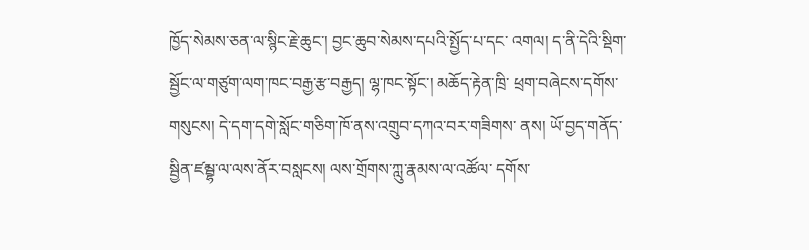ཁྱོད་སེམས་ཅན་ལ་སྙིང་རྗེ་ཆུང་། བྱང་ཆུབ་སེམས་དཔའི་སྤྱོད་པ་དང་ འགལ། ད་ནི་དེའི་སྡིག་སྦྱོང་ལ་གཙུག་ལག་ཁང་བརྒྱ་རྩ་བརྒྱད། ལྷ་ཁང་སྟོང་། མཆོད་རྟེན་ཁྲི་ ཕྲག་བཞེངས་དགོས་གསུངས། དེ་དག་དགེ་སློང་གཅིག་ཁོ་ནས་འགྲུབ་དཀའ་བར་གཟིགས་ ནས། ཡོ་བྱད་གནོད་སྦྱིན་ཛམྦྷ་ལ་ལས་ནོར་བསླངས། ལས་གྲོགས་ཀླུ་རྣམས་ལ་འཚོལ་ དགོས་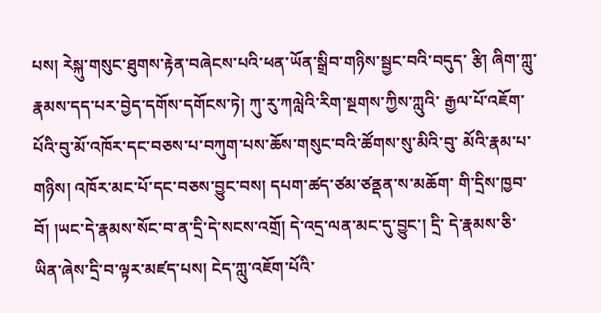པས། རེསྐུ་གསུང་ཐུགས་རྟེན་བཞེངས་པའི་ཕན་ཡོན་སྒྲིབ་གཉིས་སྦྱང་བའི་བདུད་ རྩི། ཞིག་ཀླུ་རྣམས་དད་པར་བྱེད་དགོས་དགོངས་ཏེ། ཀུ་རུ་ཀལླེའི་རིག་སྔགས་ཀྱིས་ཀླུའི་ རྒྱལ་པོ་འཇོག་པོའི་བུ་མོ་འཁོར་དང་བཅས་པ་བཀུག་པས་ཆོས་གསུང་བའི་ཚོགས་སུ་མིའི་བུ་ མོའི་རྣམ་པ་གཉིས། འཁོར་མང་པོ་དང་བཅས་བྱུང་བས། དཔག་ཚད་ཙམ་ཙནྡན་ས་མཆོག་ གི་དྲིས་ཁྱབ་བོ། །ཡང་དེ་རྣམས་སོང་བ་ན་དྲི་དེ་སངས་འགྲོ། དེ་འདྲ་ལན་མང་དུ་བྱུང་། དྲི་ དེ་རྣམས་ཅི་ཡིན་ཞེས་དྲི་བ་ལྟར་མཛད་པས། ངེད་ཀླུ་འཇོག་པོའི་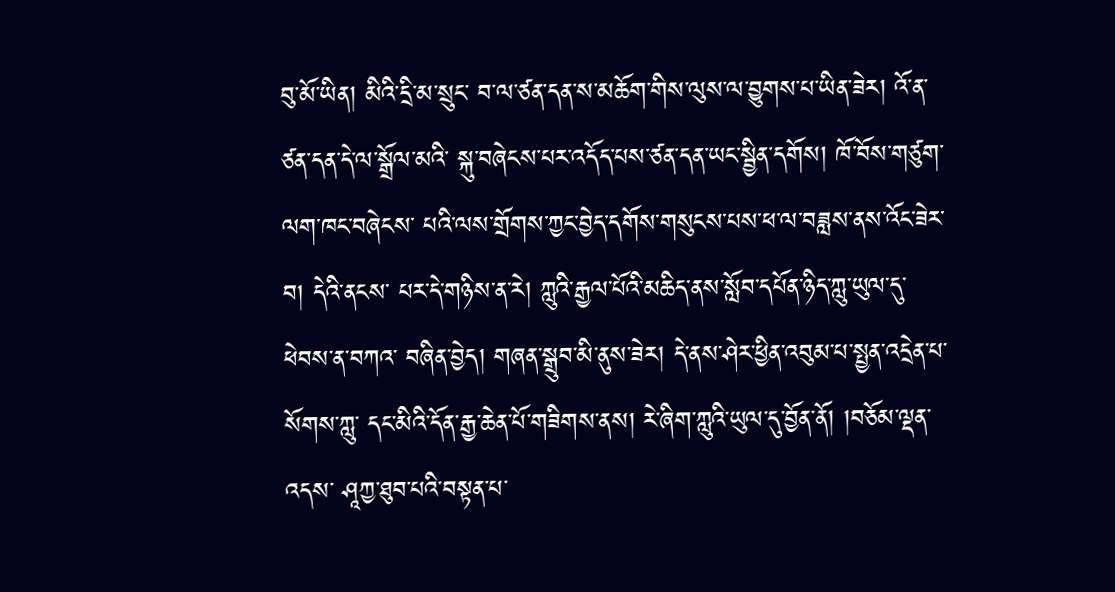བུ་མོ་ཡིན། མིའི་དྲི་མ་སྲུང་ བ་ལ་ཙན་དན་ས་མཆོག་གིས་ལུས་ལ་བྱུགས་པ་ཡིན་ཟེར། འོ་ན་ཙན་དན་དེ་ལ་སྒྲོལ་མའི་ སྐུ་བཞེངས་པར་འདོད་པས་ཙན་དན་ཡང་སྦྱིན་དགོས། ཁོ་བོས་གཙུག་ལག་ཁང་བཞེངས་ པའི་ལས་གྲོགས་ཀྱང་བྱེད་དགོས་གསུངས་པས་ཕ་ལ་བཟླས་ནས་འོང་ཟེར་བ། དེའི་ནངས་ པར་དེ་གཉིས་ན་རེ། ཀླུའི་རྒྱལ་པོའི་མཆིད་ནས་སློབ་དཔོན་ཉིད་ཀླུ་ཡུལ་དུ་ཕེབས་ན་བཀའ་ བཞིན་བྱེད། གཞན་སྒྲུབ་མི་ནུས་ཟེར། དེ་ནས་ཤེར་ཕྱིན་འབུམ་པ་སྤྱན་འདྲེན་པ་སོགས་ཀླུ་ དང་མིའི་དོན་རྒྱ་ཆེན་པོ་གཟིགས་ནས། རེ་ཞིག་ཀླུའི་ཡུལ་དུ་བྱོན་ནོ། །བཅོམ་ལྡན་འདས་ ཤཱཀྱ་ཐུབ་པའི་བསྟན་པ་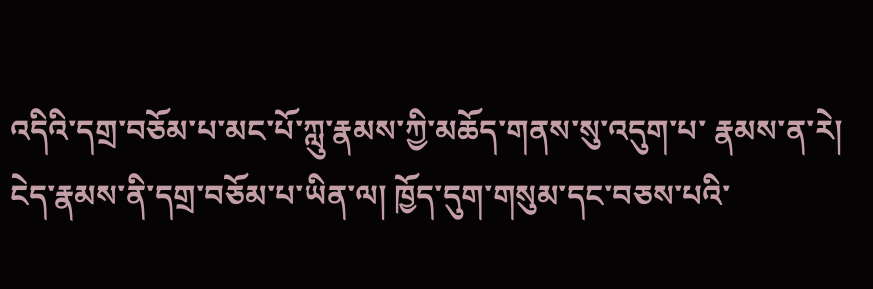འདིའི་དགྲ་བཅོམ་པ་མང་པོ་ཀླུ་རྣམས་ཀྱི་མཆོད་གནས་སུ་འདུག་པ་ རྣམས་ན་རེ། ངེད་རྣམས་ནི་དགྲ་བཅོམ་པ་ཡིན་ལ། ཁྱོད་དུག་གསུམ་དང་བཅས་པའི་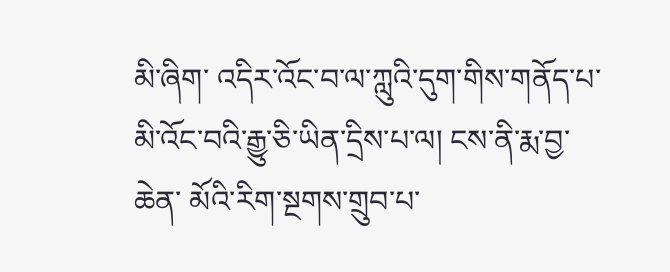མི་ཞིག་ འདིར་འོང་བ་ལ་ཀླུའི་དུག་གིས་གནོད་པ་མི་འོང་བའི་རྒྱུ་ཅི་ཡིན་དྲིས་པ་ལ། ངས་ནི་རྨ་བྱ་ཆེན་ མོའི་རིག་སྔགས་གྲུབ་པ་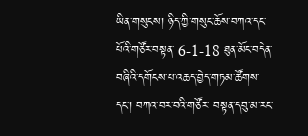ཡིན་གསུངས། ཉིད་ཀྱི་གསུང་ཆོས་བཀའ་དང་པོའི་གཙོར་བསྟན་ 6-1-18 ཐུན་མོང་བདེན་བཞིའི་དགོངས་པ་འཆད་བྱེད་གཏམ་ཚོགས་དང་། བཀའ་བར་བའི་གཙོར་ བསྟན་དབུ་མ་རང་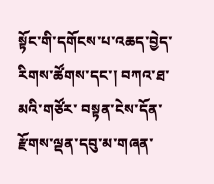སྟོང་གི་དགོངས་པ་འཆད་བྱེད་རིགས་ཚོགས་དང་། བཀའ་ཐ་མའི་གཙོར་ བསྟན་ངེས་དོན་རྫོགས་ལྡན་དབུ་མ་གཞན་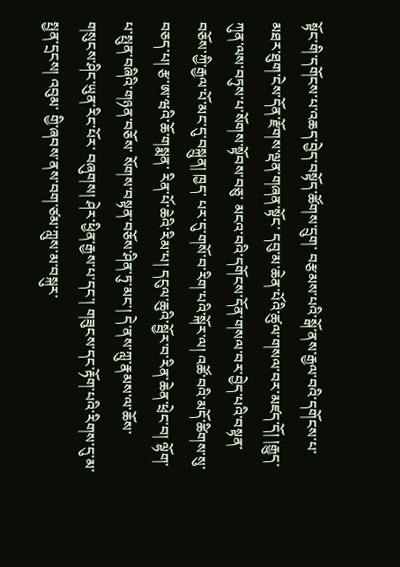སྟོང་གི་དགོངས་པ་འཆད་བྱེད་བསྟོད་ཚོགས་དྲུག་ བརྩམས་པའི་སྒོ་ནས་རྒྱལ་བའི་དགོངས་པ་མཐར་ཐུག་ངེས་དོན་རྫོགས་ལྡན་གཞན་སྟོང་ དབུ་མ་ཆེན་པོའི་ཚུལ་གསལ་བར་མཛད་དོ། །རྒྱུད་ཀུན་ལས་བཏུས་པ་སོགས་སྟོབས་བཅུ་ མངའ་བའི་དགོངས་དོན་གསལ་བར་བྱེད་པའི་བསྟན་བཅོས་ཀྱི་རྒྱལ་པོ་མང་དུ་བསྐྲུན། ཁྱད་ པར་དུ་གསོ་བ་རིག་པའི་སྐོར་ལ། འཚོ་བའི་མདོ་ཚིགས་སུ་བཅད་པ། རྩ་ཨ་ཝའི་ཆོ་གསྨན་ རིན་པོ་ཆེའི་རིམ་པ། དངུལ་ཆུའི་སྦྱོར་བ་རིན་ཆེན་ཕྲེང་བ། ལྷོག་པ་སྤུན་བཞིའི་གཉན་བཅོས་ སོགས་བསྟན་བཅོས་ཤིན་ཏུ་མང་། དེ་ནས་ཀླུ་རྣམས་ལ་ཆོས་གསུངས་ཤིང་ཡུན་རིང་པོར་ བཞུགས། ཤེར་ཕྱིན་རྒྱས་པ་དང་། གཟུངས་དང་རྟོག་པའི་རིགས་དུ་མ་སྤྱན་དྲངས། འབུམ་ གྱི་ཞབས་ནས་བག་ཙམ་ཀླུས་མ་བསྐུར་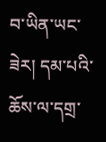བ་ཡིན་ཡང་ཟེར། དམ་པའི་ཆོས་ལ་དགྲ་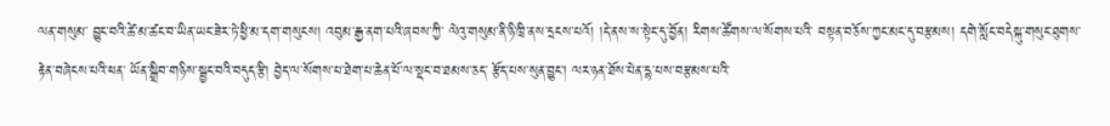ལན་གསུམ་ བྱུང་བའི་ཚེ་མ་ཚང་བ་ཡིན་ཡང་ཟེར་ཏེ་ཕྱི་མ་དག་གསུངས། འབུམ་རྒྱ་ནག་པའི་ཞབས་ཀྱི་ ལེའུ་གསུམ་ནི་ཉི་ཁྲི་ནས་དྲངས་པའོ། །དེ་ནས་ས་སྟེང་དུ་བྱོན། རིགས་ཚོགས་ལ་སོགས་པའི་ བསྟན་བཅོས་ཀྱང་མང་དུ་བརྩམས། དགེ་སློང་བདེསྐུ་གསུང་ཐུགས་རྟེན་བཞེངས་པའི་ཕན་ ཡོན་སྒྲིབ་གཉིས་སྦྱང་བའི་བདུད་རྩི། བྱེད་ལ་སོགས་པ་ཐེག་པ་ཆེན་པོ་ལ་སྡང་བ་ཐམས་ཅད་ རྩོད་པས་སུན་བྱུང་། ལར་ཉན་ཐོས་པེན་དྷ་པས་བརྩམས་པའི་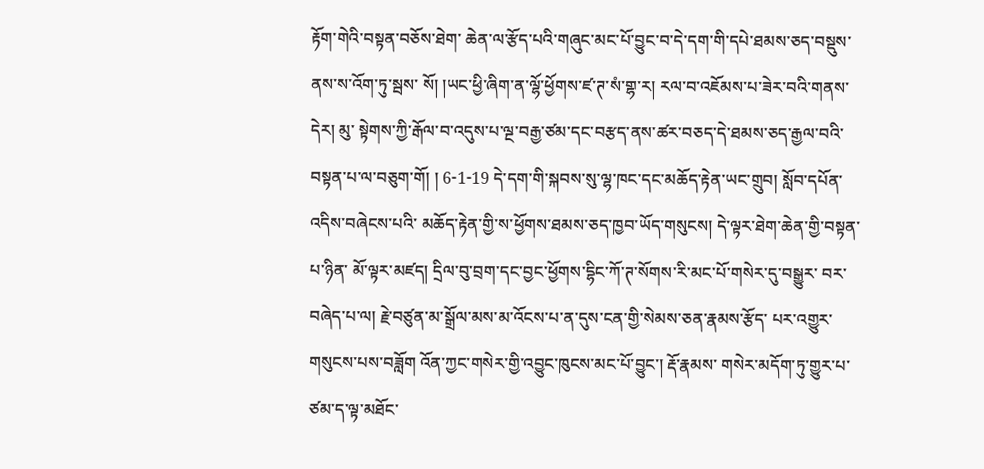རྟོག་གེའི་བསྟན་བཅོས་ཐེག་ ཆེན་ལ་རྩོད་པའི་གཞུང་མང་པོ་བྱུང་བ་དེ་དག་གི་དཔེ་ཐམས་ཅད་བསྡུས་ནས་ས་འོག་ཏུ་སྦས་ སོ། །ཡང་ཕྱི་ཞིག་ན་ལྷོ་ཕྱོགས་ཛ་ཊ་སཾ་གྷ་ར། རལ་བ་འཇོམས་པ་ཟེར་བའི་གནས་དེར། མུ་ སྟེགས་ཀྱི་རྒོལ་བ་འདུས་པ་ལྔ་བརྒྱ་ཙམ་དང་བརྩད་ནས་ཚར་བཅད་དེ་ཐམས་ཅད་རྒྱལ་བའི་ བསྟན་པ་ལ་བཅུག་གོ། ། 6-1-19 དེ་དག་གི་སྐབས་སུ་ལྷ་ཁང་དང་མཆོད་རྟེན་ཡང་གྲུབ། སློབ་དཔོན་འདིས་བཞེངས་པའི་ མཆོད་རྟེན་གྱི་ས་ཕྱོགས་ཐམས་ཅད་ཁྱབ་ཡོད་གསུངས། དེ་ལྟར་ཐེག་ཆེན་གྱི་བསྟན་པ་ཉིན་ མོ་ལྟར་མཛད། དྲིལ་བུ་བྲག་དང་བྱང་ཕྱོགས་དྷིང་ཀོ་ཊ་སོགས་རི་མང་པོ་གསེར་དུ་བསྒྱུར་ བར་བཞེད་པ་ལ། རྗེ་བཙུན་མ་སྒྲོལ་མས་མ་འོངས་པ་ན་དུས་ངན་གྱི་སེམས་ཅན་རྣམས་རྩོད་ པར་འགྱུར་གསུངས་པས་བཟློག འོན་ཀྱང་གསེར་གྱི་འབྱུང་ཁུངས་མང་པོ་བྱུང་། རྡོ་རྣམས་ གསེར་མདོག་ཏུ་གྱུར་པ་ཙམ་ད་ལྟ་མཐོང་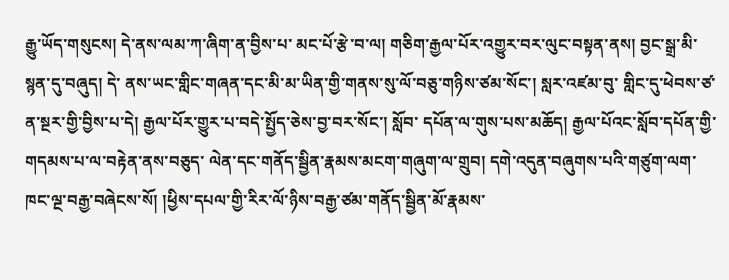རྒྱུ་ཡོད་གསུངས། དེ་ནས་ལམ་ཀ་ཞིག་ན་བྱིས་པ་ མང་པོ་རྩེ་བ་ལ། གཅིག་རྒྱལ་པོར་འགྱུར་བར་ལུང་བསྟན་ནས། བྱང་སྒྲ་མི་སྙན་དུ་བཞུད། དེ་ ནས་ཡང་གླིང་གཞན་དང་མི་མ་ཡིན་གྱི་གནས་སུ་ལོ་བཅུ་གཉིས་ཙམ་སོང་། སླར་འཛམ་བུ་ གླིང་དུ་ཕེབས་ཙ་ན་སྔར་གྱི་བྱིས་པ་དེ། རྒྱལ་པོར་གྱུར་པ་བདེ་སྤྱོད་ཅེས་བྱ་བར་སོང་། སློབ་ དཔོན་ལ་གུས་པས་མཆོད། རྒྱལ་པོའང་སློབ་དཔོན་གྱི་གདམས་པ་ལ་བརྟེན་ནས་བཅུད་ ལེན་དང་གནོད་སྦྱིན་རྣམས་མངག་གཞུག་ལ་གྲུབ། དགེ་འདུན་བཞུགས་པའི་གཙུག་ལག་ ཁང་ལྔ་བརྒྱ་བཞེངས་སོ། །ཕྱིས་དཔལ་གྱི་རིར་ལོ་ཉིས་བརྒྱ་ཙམ་གནོད་སྦྱིན་མོ་རྣམས་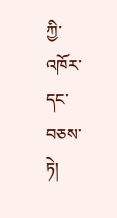ཀྱི་ འཁོར་དང་བཅས་ཏེ།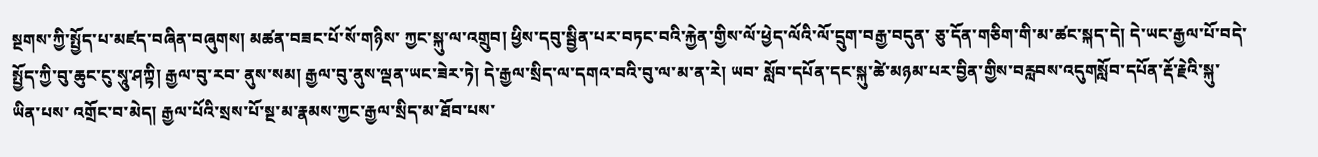སྔགས་ཀྱི་སྤྱོད་པ་མཛད་བཞིན་བཞུགས། མཚན་བཟང་པོ་སོ་གཉིས་ ཀྱང་སྐུ་ལ་འགྲུབ། ཕྱིས་དབུ་སྦྱིན་པར་བཏང་བའི་རྐྱེན་གྱིས་ལོ་ཕྱེད་ལོའི་ལོ་དྲུག་བརྒྱ་བདུན་ ཅུ་དོན་གཅིག་གི་མ་ཚང་སྐད་དེ། དེ་ཡང་རྒྱལ་པོ་བདེ་སྤྱོད་ཀྱི་བུ་ཆུང་ངུ་སཱུ་ཤཀྟི། རྒྱལ་བུ་རབ་ ནུས་སམ། རྒྱལ་བུ་ནུས་ལྡན་ཡང་ཟེར་ཏེ། དེ་རྒྱལ་སྲིད་ལ་དགའ་བའི་བུ་ལ་མ་ན་རེ། ཡབ་ སློབ་དཔོན་དང་སྐུ་ཚེ་མཉམ་པར་བྱིན་གྱིས་བརླབས་འདུགསློབ་དཔོན་རྡོ་རྗེའི་སྐུ་ཡིན་པས་ འགྲོང་བ་མེད། རྒྱལ་པོའི་སྲས་པོ་སྔ་མ་རྣམས་ཀྱང་རྒྱལ་སྲིད་མ་ཐོབ་པས་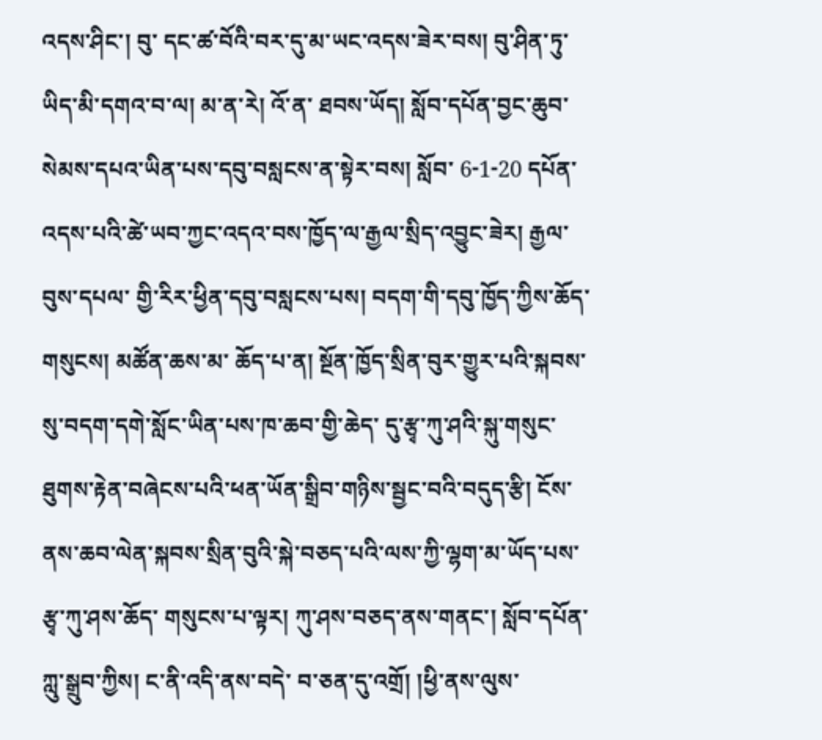འདས་ཤིང་། བུ་ དང་ཚ་བོའི་བར་དུ་མ་ཡང་འདས་ཟེར་བས། བུ་ཤིན་ཏུ་ཡིད་མི་དགའ་བ་ལ། མ་ན་རེ། འོ་ན་ ཐབས་ཡོད། སློབ་དཔོན་བྱང་ཆུབ་སེམས་དཔའ་ཡིན་པས་དབུ་བསླངས་ན་སྟེར་བས། སློབ་ 6-1-20 དཔོན་འདས་པའི་ཚེ་ཡབ་ཀྱང་འདའ་བས་ཁྱོད་ལ་རྒྱལ་སྲིད་འབྱུང་ཟེར། རྒྱལ་བུས་དཔལ་ གྱི་རིར་ཕྱིན་དབུ་བསླངས་པས། བདག་གི་དབུ་ཁྱོད་ཀྱིས་ཆོད་གསུངས། མཚོན་ཆས་མ་ ཆོད་པ་ན། སྔོན་ཁྱོད་སྲིན་བུར་གྱུར་པའི་སྐབས་སུ་བདག་དགེ་སློང་ཡིན་པས་ཁ་ཆབ་གྱི་ཆེད་ དུ་རྩྭ་ཀུ་ཤའི་སྐུ་གསུང་ཐུགས་རྟེན་བཞེངས་པའི་ཕན་ཡོན་སྒྲིབ་གཉིས་སྦྱང་བའི་བདུད་རྩི། ངོས་ནས་ཆབ་ལེན་སྐབས་སྲིན་བུའི་སྐེ་བཅད་པའི་ལས་ཀྱི་ལྷག་མ་ཡོད་པས་རྩྭ་ཀུ་ཤས་ཆོད་ གསུངས་པ་ལྟར། ཀུ་ཤས་བཅད་ནས་གནང་། སློབ་དཔོན་ཀླུ་སྒྲུབ་ཀྱིས། ང་ནི་འདི་ནས་བདེ་ བ་ཅན་དུ་འགྲོ། །ཕྱི་ནས་ལུས་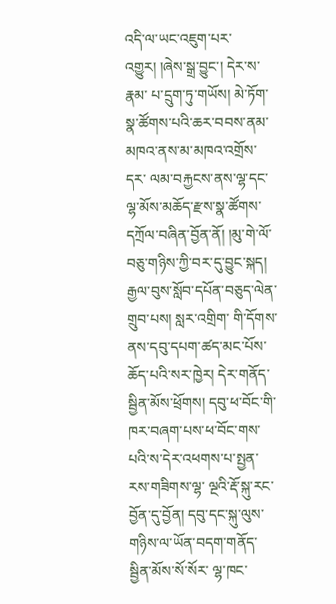འདི་ལ་ཡང་འཇུག་པར་འགྱུར། །ཞེས་སྒྲ་བྱུང་། དེར་ས་རྣམ་ པ་དྲུག་ཏུ་གཡོས། མེ་ཏོག་སྣ་ཚོགས་པའི་ཆར་བབས་ནམ་མཁའ་ནས་མ་མཁའ་འགྲོས་དར་ ལམ་བརྐྱངས་ནས་ལྷ་དང་ལྷ་མོས་མཆོད་རྫས་སྣ་ཚོགས་དཀྲོལ་བཞིན་བྱོན་ནོ། །མུ་གེ་ལོ་ བཅུ་གཉིས་ཀྱི་བར་དུ་བྱུང་སྐད། རྒྱལ་བུས་སློབ་དཔོན་བཅུད་ལེན་གྲུབ་པས། སླར་འགྲིག་ གི་དོགས་ནས་དབུ་དཔག་ཚད་མང་པོས་ཆོད་པའི་སར་ཁྱེར། དེར་གནོད་སྦྱིན་མོས་ཕྲོགས། དབུ་ཕ་བོང་གི་ཁར་བཞག་པས་ཕ་བོང་གས་པའི་ས་དེར་འཕགས་པ་སྤྱན་རས་གཟིགས་ལྷ་ ལྔའི་རྡོ་སྐུ་རང་བྱོན་དུ་བྱོན། དབུ་དང་སྐུ་ལུས་གཉིས་ལ་ཡོན་བདག་གནོད་སྦྱིན་མོས་སོ་སོར་ ལྷ་ཁང་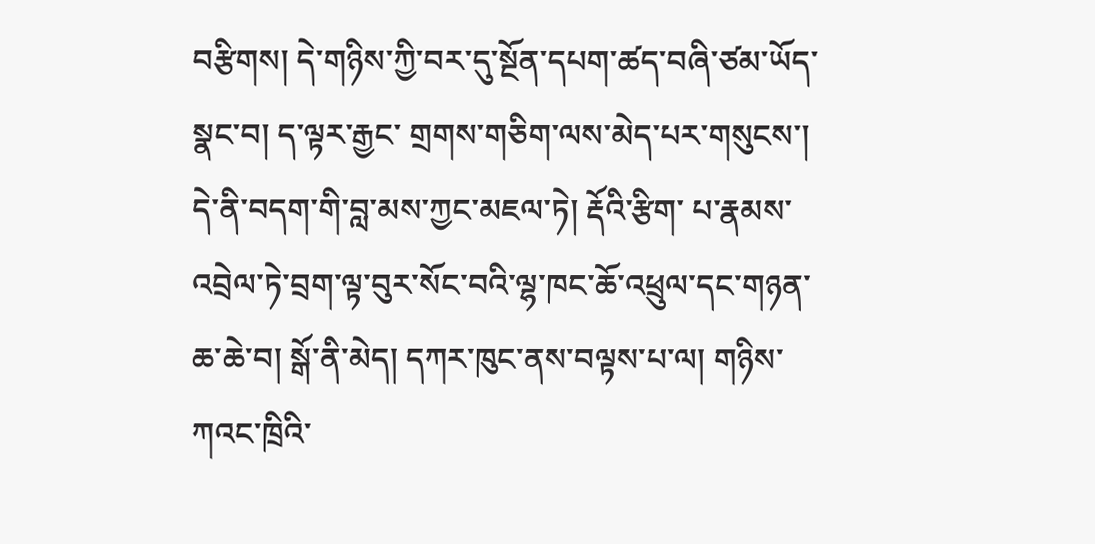བརྩིགས། དེ་གཉིས་ཀྱི་བར་དུ་སྔོན་དཔག་ཚད་བཞི་ཙམ་ཡོད་སྣང་བ། ད་ལྟར་རྒྱང་ གྲགས་གཅིག་ལས་མེད་པར་གསུངས་། དེ་ནི་བདག་གི་བླ་མས་ཀྱང་མཇལ་ཏེ། རྡོའི་རྩིག་ པ་རྣམས་འབྲེལ་ཏེ་བྲག་ལྟ་བུར་སོང་བའི་ལྷ་ཁང་ཆོ་འཕྲུལ་དང་གཉན་ཆ་ཆེ་བ། སྒོ་ནི་མེད། དཀར་ཁུང་ནས་བལྟས་པ་ལ། གཉིས་ཀའང་ཁྲིའི་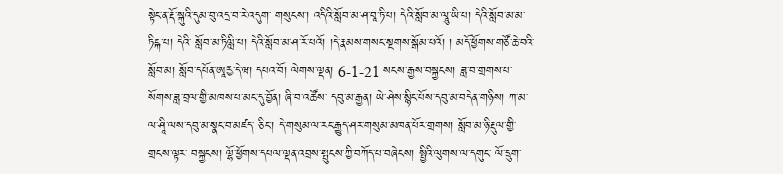སྟེང་ན་རྡོ་སྐུའི་དུམ་བུ་འདྲ་བ་རེ་འདུག་ གསུངས་། འདིའི་སློབ་མ་ཤ་བཱ་ཏི་པ། དེའི་སློབ་མ་ལཱུ་ཡི་པ། དེའི་སློབ་མ་མ་ཏིངྐ་པ། དེའི་ སློབ་མ་ཏིལླི་པ། དེའི་སློབ་མ་ཤ་རོ་པའོ། །དེ་རྣམས་གསང་སྔགས་སྒོམ་པའོ། ། མདོ་ཕྱོགས་གཙོ་ཆེ་བའི་སློབ་མ། སློབ་དཔོན་ཨཱརྱ་དེ་ཝ། དཔའ་བོ། ལེགས་ལྡན། 6-1-21 སངས་རྒྱས་བསྐྱངས། ཟླ་བ་གྲགས་པ་སོགས་ཟླ་བྲལ་གྱི་མཁས་པ་མང་དུ་བྱོན། ཞི་བ་འཚོས་ དབུ་མ་རྒྱན། ཡེ་ཤེས་སྙིང་པོས་དབུ་མ་བདེན་གཉིས། ཀ་མ་ལ་ཤཱི་ལས་དབུ་མ་སྣང་བ་མཛད་ ཅིང་། དེ་གསུམ་ལ་རང་རྒྱུད་ཤར་གསུམ་མཁན་པོར་གྲགས། སློབ་མ་ཉི་རྡུལ་གྱི་གྲངས་ལྟར་ བསྐྱངས། ལྷོ་ཕྱོགས་དཔལ་ལྡན་འབྲས་སྤུངས་ཀྱི་བཀོད་པ་བཞེངས། སྤྱིའི་ལུགས་ལ་དགུང་ ལོ་དྲུག་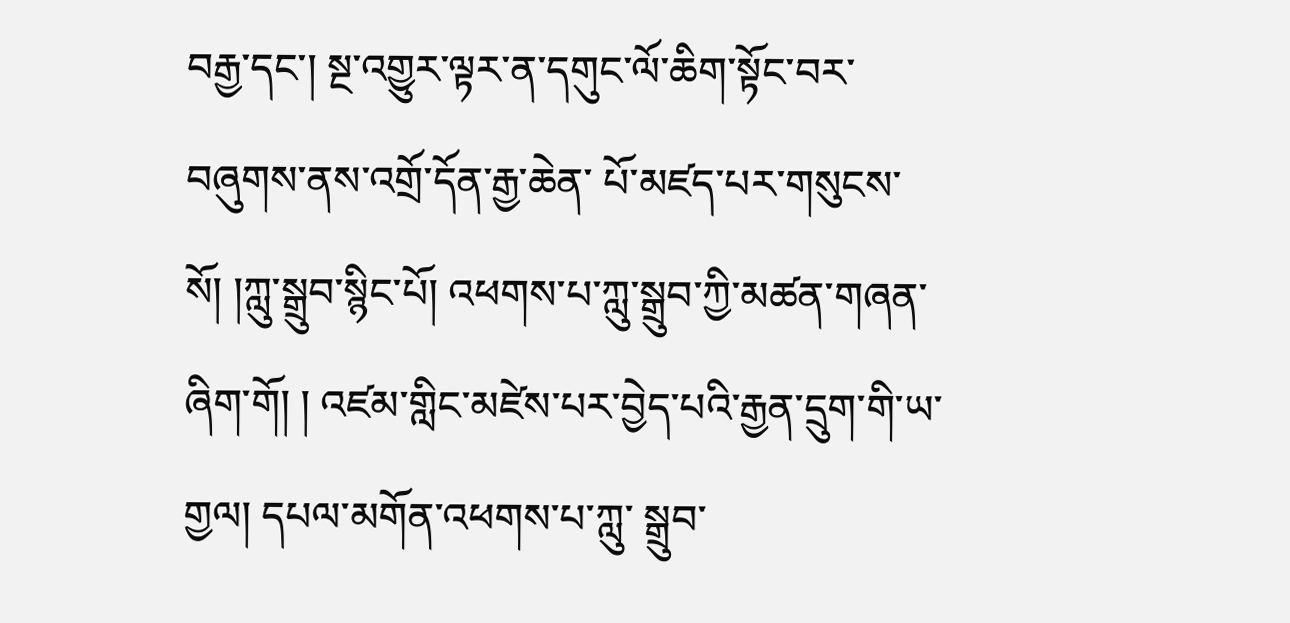བརྒྱ་དང་། སྔ་འགྱུར་ལྟར་ན་དགུང་ལོ་ཆིག་སྟོང་བར་བཞུགས་ནས་འགྲོ་དོན་རྒྱ་ཆེན་ པོ་མཛད་པར་གསུངས་སོ། །ཀླུ་སྒྲུབ་སྙིང་པོ། འཕགས་པ་ཀླུ་སྒྲུབ་ཀྱི་མཚན་གཞན་ཞིག་གོ། ། འཛམ་གླིང་མཛེས་པར་བྱེད་པའི་རྒྱན་དྲུག་གི་ཡ་གྱལ། དཔལ་མགོན་འཕགས་པ་ཀླུ་ སྒྲུབ་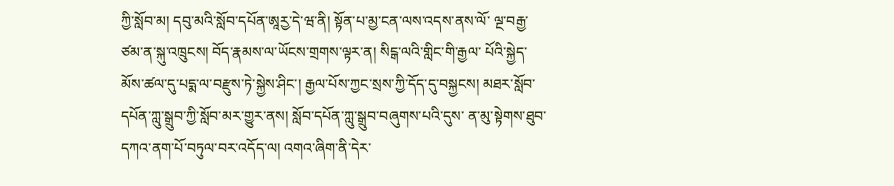ཀྱི་སློབ་མ། དབུ་མའི་སློབ་དཔོན་ཨཱརྱ་དེ་ཝ་ནི། སྟོན་པ་མྱ་ངན་ལས་འདས་ནས་ལོ་ ལྔ་བརྒྱ་ཙམ་ན་སྐུ་འཁྲུངས། བོད་རྣམས་ལ་ཡོངས་གྲགས་ལྟར་ན། སིངྒ་ལའི་གླིང་གི་རྒྱལ་ པོའི་སྐྱེད་མོས་ཚལ་དུ་པདྨ་ལ་བརྫུས་ཏེ་སྐྱེས་ཤིང་། རྒྱལ་པོས་ཀྱང་སྲས་ཀྱི་དོད་དུ་བསྐྱངས། མཐར་སློབ་དཔོན་ཀླུ་སྒྲུབ་ཀྱི་སློབ་མར་གྱུར་ནས། སློབ་དཔོན་ཀླུ་སྒྲུབ་བཞུགས་པའི་དུས་ ན་མུ་སྟེགས་ཐུབ་དཀའ་ནག་པོ་བཏུལ་བར་འདོད་ལ། འགའ་ཞིག་ནི་དེར་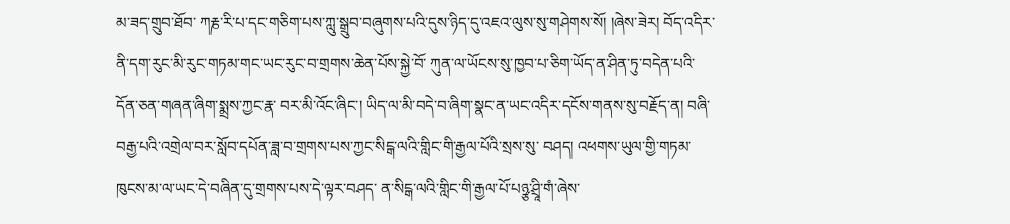མ་ཟད་གྲུབ་ཐོབ་ ཀརྞ་རི་པ་དང་གཅིག་པས་ཀླུ་སྒྲུབ་བཞུགས་པའི་དུས་ཉིད་དུ་འཇའ་ལུས་སུ་གཤེགས་སོ། །ཞེས་ཟེར། བོད་འདིར་ནི་དག་རུང་མི་རུང་གཏམ་གང་ཡང་རུང་བ་གྲགས་ཆེན་པོས་སྐྱེ་བོ་ ཀུན་ལ་ཡོངས་སུ་ཁྱབ་པ་ཅིག་ཡོད་ན་ཤིན་ཏུ་བདེན་པའི་དོན་ཅན་གཞན་ཞིག་སྨྲས་ཀྱང་རྣ་ བར་མི་འོང་ཞིང་། ཡིད་ལ་མི་བདེ་བ་ཞིག་སྣང་ན་ཡང་འདིར་དངོས་གནས་སུ་བརྗོད་ན། བཞི་ བརྒྱ་པའི་འགྲེལ་བར་སློབ་དཔོན་ཟླ་བ་གྲགས་པས་ཀྱང་སིངྒ་ལའི་གླིང་གི་རྒྱལ་པོའི་སྲས་སུ་ བཤད། འཕགས་ཡུལ་གྱི་གཏམ་ཁུངས་མ་ལ་ཡང་དེ་བཞིན་དུ་གྲགས་པས་དེ་ལྟར་བཤད་ ན་སིངྒ་ལའི་གླིང་གི་རྒྱལ་པོ་པཉྩ་ཤྲཱི་གཾ་ཞེས་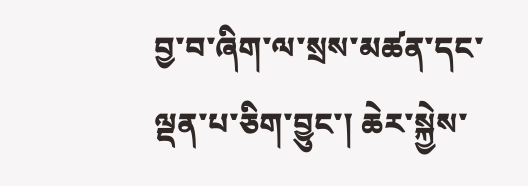བྱ་བ་ཞིག་ལ་སྲས་མཚན་དང་ལྡན་པ་ཅིག་བྱུང་། ཆེར་སྐྱེས་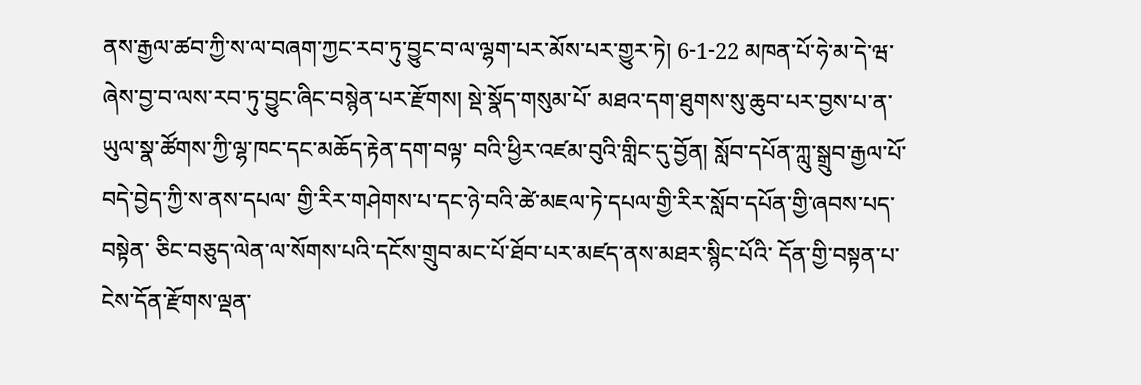ནས་རྒྱལ་ཚབ་ཀྱི་ས་ལ་བཞག་ཀྱང་རབ་ཏུ་བྱུང་བ་ལ་ལྷག་པར་མོས་པར་གྱུར་ཏེ། 6-1-22 མཁན་པོ་ཧེ་མ་དེ་ཝ་ཞེས་བྱ་བ་ལས་རབ་ཏུ་བྱུང་ཞིང་བསྙེན་པར་རྫོགས། སྡེ་སྣོད་གསུམ་པོ་ མཐའ་དག་ཐུགས་སུ་ཆུབ་པར་བྱས་པ་ན་ཡུལ་སྣ་ཚོགས་ཀྱི་ལྷ་ཁང་དང་མཆོད་རྟེན་དག་བལྟ་ བའི་ཕྱིར་འཛམ་བུའི་གླིང་དུ་བྱོན། སློབ་དཔོན་ཀླུ་སྒྲུབ་རྒྱལ་པོ་བདེ་བྱེད་ཀྱི་ས་ནས་དཔལ་ གྱི་རིར་གཤེགས་པ་དང་ཉེ་བའི་ཚེ་མཇལ་ཏེ་དཔལ་གྱི་རིར་སློབ་དཔོན་གྱི་ཞབས་པད་བསྟེན་ ཅིང་བཅུད་ལེན་ལ་སོགས་པའི་དངོས་གྲུབ་མང་པོ་ཐོབ་པར་མཛད་ནས་མཐར་སྙིང་པོའི་ དོན་གྱི་བསྟན་པ་ངེས་དོན་རྫོགས་ལྡན་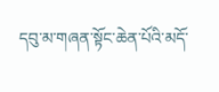དབུ་མ་གཞན་སྟོང་ཆེན་པོའི་མདོ་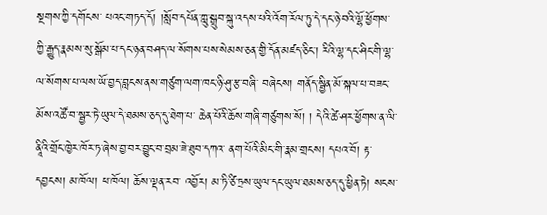སྔགས་ཀྱི་དགོངས་ པའང་གཏད་དོ། །སློབ་དཔོན་ཀླུ་སྒྲུབ་སྐུ་འདས་པའི་འོག་རོལ་ཏུ་དེ་དང་ཉེ་བའི་ལྷོ་ཕྱོགས་ ཀྱི་རྒྱུད་རྣམས་སུ་སྒོམ་པ་དང་ཉན་བཤད་ལ་སོགས་པས་སེམས་ཅན་གྱི་དོན་མཛད་ཅིང་། རིའི་ལྷ་དང་ཤིང་གི་ལྷ་ལ་སོགས་པ་ལས་ཡོ་བྱད་བླངས་ནས་གཙུག་ལག་ཁང་ཉི་ཤུ་རྩ་བཞི་ བཞེངས། གནོད་སྦྱིན་མོ་སྐལ་པ་བཟང་མོས་འཚོ་བ་སྦྱར་ཏེ་ཡུལ་དེ་ཐམས་ཅད་དུ་ཐེག་པ་ ཆེན་པོའི་ཆོས་གཞི་གཙུགས་སོ། ། དེའི་ཚེ་ཤར་ཕྱོགས་ན་ལི་ནཱིའི་གྲོང་ཁྱེར་ཁོར་ཏ་ཞེས་བྱ་བར་བྱུང་བ་བྲམ་ཟེ་ཐུབ་དཀའ་ ནག་པོའི་མིང་གི་རྣམ་གྲངས། དཔའ་བོ། རྟ་དབྱངས། མ་ཁོལ། ཕ་ཁོལ། ཆོས་ལྡན་རབ་ འབྱོར། མ་ཏི་ཙི་ཏྲས་ཡུལ་དང་ཡུལ་ཐམས་ཅད་དུ་ཕྱིན་ཏེ། སངས་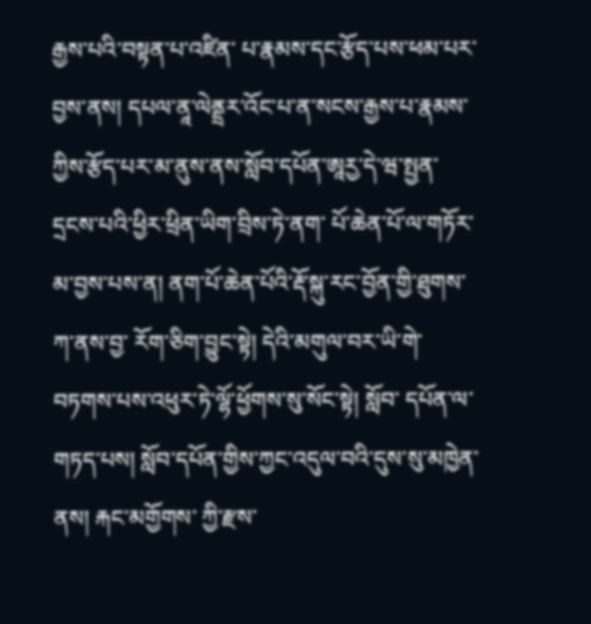རྒྱས་པའི་བསྟན་པ་འཛིན་ པ་རྣམས་དང་རྩོད་པས་ཕམ་པར་བྱས་ནས། དཔལ་ནཱ་ལེནྡྲར་འོང་པ་ན་སངས་རྒྱས་པ་རྣམས་ ཀྱིས་རྩོད་པར་མ་ནུས་ནས་སློབ་དཔོན་ཨཱརྱ་དེ་ཝ་སྤྱན་དྲངས་པའི་ཕྱིར་ཕྲིན་ཡིག་བྲིས་ཏེ་ནག་ པོ་ཆེན་པོ་ལ་གཏོར་མ་བྱས་པས་ན། ནག་པོ་ཆེན་པོའི་རྡོ་སྐུ་རང་བྱོན་གྱི་ཐུགས་ཀ་ནས་བྱ་ རོག་ཅིག་བྱུང་སྟེ། དེའི་མགུལ་བར་ཡི་གེ་བཏགས་པས་འཕུར་ཏེ་ལྷོ་ཕྱོགས་སུ་སོང་སྟེ། སློབ་ དཔོན་ལ་གཏད་པས། སློབ་དཔོན་གྱིས་ཀྱང་འདུལ་བའི་དུས་སུ་མཁྱེན་ནས། རྐང་མགྱོགས་ ཀྱི་རྫས་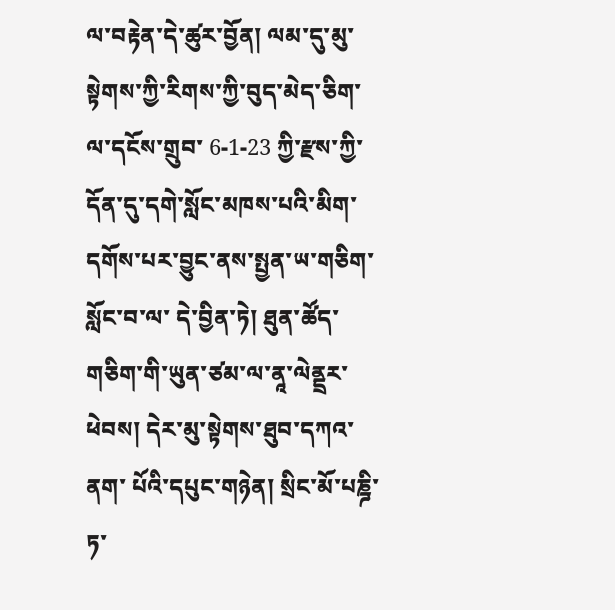ལ་བརྟེན་དེ་ཚུར་བྱོན། ལམ་དུ་མུ་སྟེགས་ཀྱི་རིགས་ཀྱི་བུད་མེད་ཅིག་ལ་དངོས་གྲུབ་ 6-1-23 ཀྱི་རྫས་ཀྱི་དོན་དུ་དགེ་སློང་མཁས་པའི་མིག་དགོས་པར་བྱུང་ནས་སྤྱན་ཡ་གཅིག་སློང་བ་ལ་ དེ་བྱིན་ཏེ། ཐུན་ཚོད་གཅིག་གི་ཡུན་ཙམ་ལ་ནཱ་ལེནྡྲར་ཕེབས། དེར་མུ་སྟེགས་ཐུབ་དཀའ་ནག་ པོའི་དཔུང་གཉེན། སྲིང་མོ་པཎྜི་ཏ་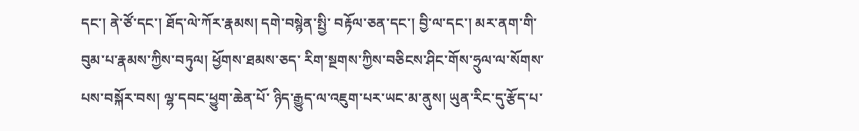དང་། ནེ་ཙོ་དང་། ཐོད་ལེ་ཀོར་རྣམས། དགེ་བསྙེན་སྤྱི་ བརྟོལ་ཅན་དང་། བྱི་ལ་དང་། མར་ནག་གི་བུམ་པ་རྣམས་ཀྱིས་བཏུལ། ཕྱོགས་ཐམས་ཅད་ རིག་སྔགས་ཀྱིས་བཅིངས་ཤིང་གོས་ཧྲུལ་ལ་སོགས་པས་བསྐོར་བས། ལྷ་དབང་ཕྱུག་ཆེན་པོ་ ཉིད་རྒྱུད་ལ་འཇུག་པར་ཡང་མ་ནུས། ཡུན་རིང་དུ་རྩོད་པ་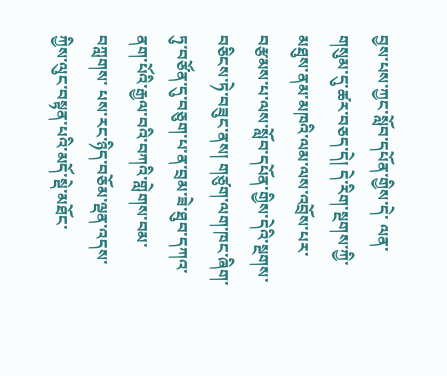བྱས་པས་ཀྱང་སློབ་དཔོན་གྱིས་དེ་ ལན་གསུམ་དུ་ཚར་བཅད་དེ། དེ་རིག་སྔགས་ཀྱི་མཐུས་ནམ་མཁའི་ལམ་ལས་འབྲོས་པར་ བརྩམས་པ་ལས་སློབ་དཔོན་གྱིས་དེའི་སྔགས་བཅིངས་ཏེ་བཟུང་ནས། གཙུག་ལག་ཁང་ཞིག་ ཏུ་བཙོན་དུ་བཅུག་པ་ན་བྲམ་ཟེ་ཐུབ་དཀའ་ནག་པོའི་རྒྱལ་བའི་བཀའི་གླེགས་བམ་བཀླགས་ པས་རང་ཉིད་བཅོམ་ལྡན་འདས་ཀྱིས་ལུང་བསྟན་པའི་མདོ་སྡེ་མཐོང་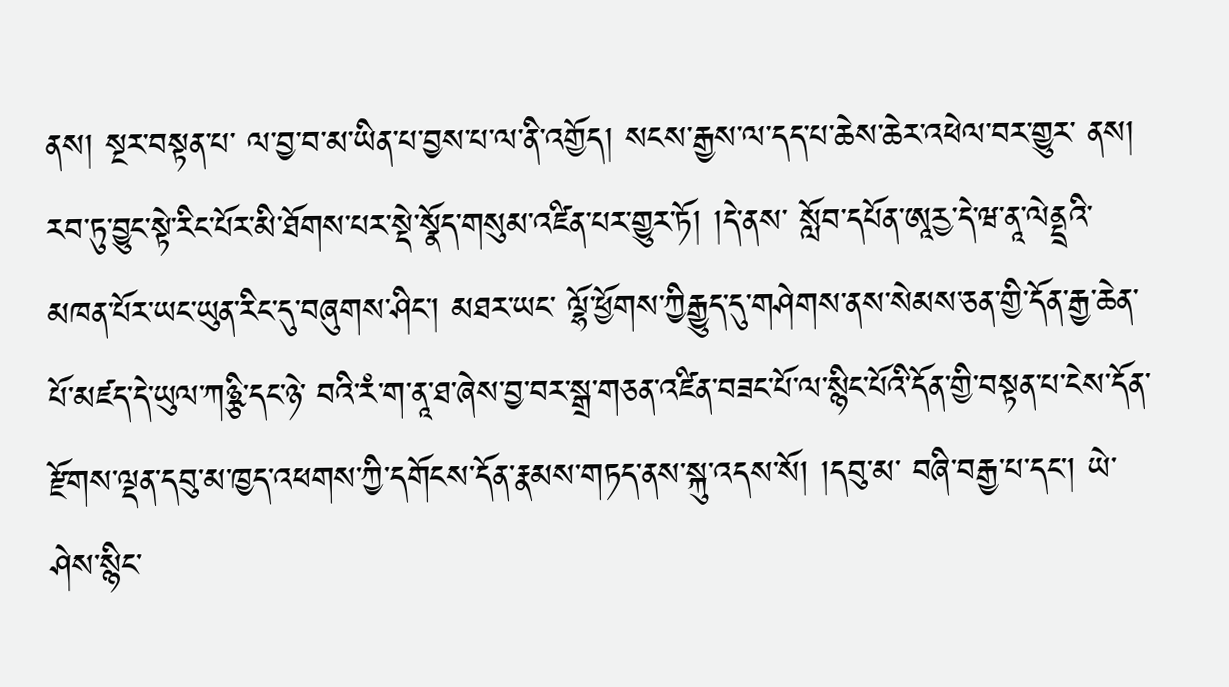ནས། སྔར་བསྟན་པ་ ལ་བྱ་བ་མ་ཡིན་པ་བྱས་པ་ལ་ནི་འགྱོད། སངས་རྒྱས་ལ་དད་པ་ཆེས་ཆེར་འཕེལ་བར་གྱུར་ ནས། རབ་ཏུ་བྱུང་སྟེ་རིང་པོར་མི་ཐོགས་པར་སྡེ་སྣོད་གསུམ་འཛིན་པར་གྱུར་ཏོ། །དེ་ནས་ སློབ་དཔོན་ཨཱརྱ་དེ་ཝ་ནཱ་ལེནྡྲའི་མཁན་པོར་ཡང་ཡུན་རིང་དུ་བཞུགས་ཤིང་། མཐར་ཡང་ ལྷོ་ཕྱོགས་ཀྱིརྒྱུད་དུ་གཤེགས་ནས་སེམས་ཅན་གྱི་དོན་རྒྱ་ཆེན་པོ་མཛད་དེ་ཡུལ་ཀཉྩི་དང་ཉེ་ བའི་རཾ་ག་ནཱ་ཐ་ཞེས་བྱ་བར་སྒྲ་གཅན་འཛིན་བཟང་པོ་ལ་སྙིང་པོའི་དོན་གྱི་བསྟན་པ་ངེས་དོན་ རྫོགས་ལྡན་དབུ་མ་ཁྱད་འཕགས་ཀྱི་དགོངས་དོན་རྣམས་གཏད་ནས་སྐུ་འདས་སོ། །དབུ་མ་ བཞི་བརྒྱ་པ་དང་། ཡེ་ཤེས་སྙིང་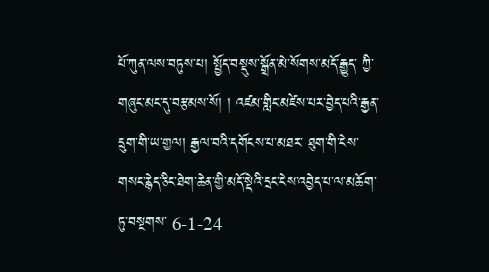པོ་ཀུན་ལས་བཏུས་པ། སྤྱོད་བསྡུས་སྒྲོན་མེ་སོགས་མདོ་རྒྱུད་ ཀྱི་གཞུང་མང་དུ་བརྩམས་སོ། ། འཛམ་གླིང་མཛེས་པར་བྱེད་པའི་རྒྱན་དྲུག་གི་ཡ་གྱལ། རྒྱལ་བའི་དགོངས་པ་མཐར་ ཐུག་གི་ངེས་གསང་རྙེད་ཅིང་ཐེག་ཆེན་གྱི་མདོ་སྡེའི་དྲང་ངེས་འབྱེད་པ་ལ་མཆོག་ཏུ་བསྔགས་ 6-1-24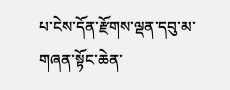པ་ངེས་དོན་རྫོགས་ལྡན་དབུ་མ་གཞན་སྟོང་ཆེན་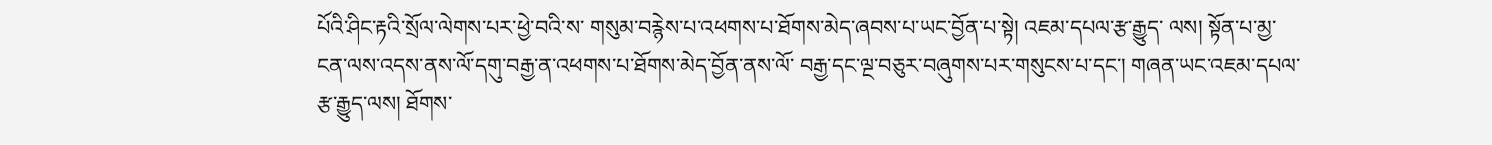པོའི་ཤིང་རྟའི་སྲོལ་ལེགས་པར་ཕྱེ་བའི་ས་ གསུམ་བརྙེས་པ་འཕགས་པ་ཐོགས་མེད་ཞབས་པ་ཡང་བྱོན་པ་སྟེ། འཇམ་དཔལ་རྩ་རྒྱུད་ ལས། སྟོན་པ་མྱ་ངན་ལས་འདས་ནས་ལོ་དགུ་བརྒྱ་ན་འཕགས་པ་ཐོགས་མེད་བྱོན་ནས་ལོ་ བརྒྱ་དང་ལྔ་བཅུར་བཞུགས་པར་གསུངས་པ་དང་། གཞན་ཡང་འཇམ་དཔལ་རྩ་རྒྱུད་ལས། ཐོགས་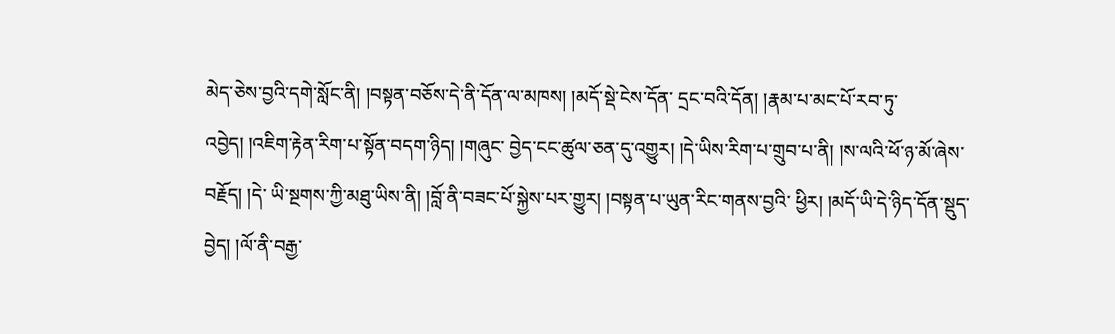མེད་ཅེས་བྱའི་དགེ་སློང་ནི། །བསྟན་བཅོས་དེ་ནི་དོན་ལ་མཁས། །མདོ་སྡེ་ངེས་དོན་ དྲང་བའི་དོན། །རྣམ་པ་མང་པོ་རབ་ཏུ་འབྱེད། །འཇིག་རྟེན་རིག་པ་སྟོན་བདག་ཉིད། །གཞུང་ བྱེད་ངང་ཚུལ་ཅན་དུ་འགྱུར། །དེ་ཡིས་རིག་པ་གྲུབ་པ་ནི། །ས་ལའི་ཕོ་ཉ་མོ་ཞེས་བརྗོད། །དེ་ ཡི་སྔགས་ཀྱི་མཐུ་ཡིས་ནི། །བློ་ནི་བཟང་པོ་སྐྱེས་པར་གྱུར། །བསྟན་པ་ཡུན་རིང་གནས་བྱའི་ ཕྱིར། །མདོ་ཡི་དེ་ཉིད་དོན་སྡུད་བྱེད། །ལོ་ནི་བརྒྱ་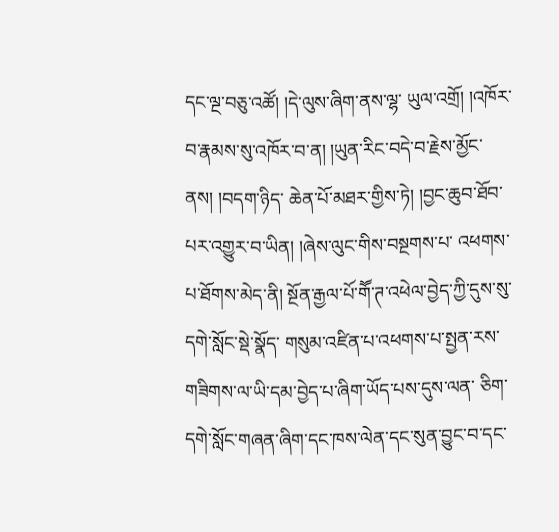དང་ལྔ་བཅུ་འཚོ། །དེ་ལུས་ཞིག་ནས་ལྷ་ ཡུལ་འགྲོ། །འཁོར་བ་རྣམས་སུ་འཁོར་བ་ན། །ཡུན་རིང་བདེ་བ་རྗེས་མྱོང་ནས། །བདག་ཉིད་ ཆེན་པོ་མཐར་གྱིས་ཏེ། །བྱང་ཆུབ་ཐོབ་པར་འགྱུར་བ་ཡིན། །ཞེས་ལུང་གིས་བསྔགས་པ་ འཕགས་པ་ཐོགས་མེད་ནི། སྔོན་རྒྱལ་པོ་གཽ་ཊ་འཕེལ་བྱེད་ཀྱི་དུས་སུ་དགེ་སློང་སྡེ་སྣོད་ གསུམ་འཛིན་པ་འཕགས་པ་སྤྱན་རས་གཟིགས་ལ་ཡི་དམ་བྱེད་པ་ཞིག་ཡོད་པས་དུས་ལན་ ཅིག་དགེ་སློང་གཞན་ཞིག་དང་ཁས་ལེན་དང་སུན་བྱུང་བ་དང་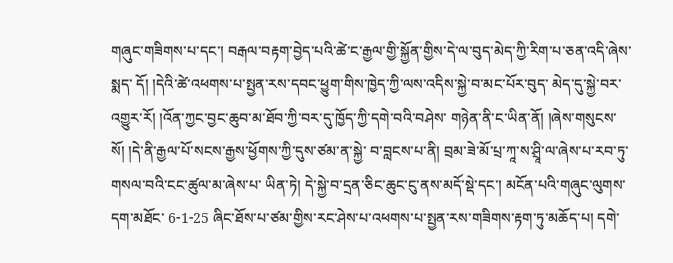གཞུང་གཟིགས་པ་དང་། བརྒལ་བརྟག་བྱེད་པའི་ཚེ་ང་རྒྱལ་གྱི་སྐྱོན་གྱིས་དེ་ལ་བུད་མེད་ཀྱི་རིག་པ་ཅན་འདི་ཞེས་སྨད་ དོ། །དེའི་ཚེ་འཕགས་པ་སྤྱན་རས་དབང་ཕྱུག་གིས་ཁྱེད་ཀྱི་ལས་འདིས་སྐྱེ་བ་མང་པོར་བུད་ མེད་དུ་སྐྱེ་བར་འགྱུར་རོ། །འོན་ཀྱང་བྱང་ཆུབ་མ་ཐོབ་ཀྱི་བར་དུ་ཁྱོད་ཀྱི་དགེ་བའི་བཤེས་ གཉེན་ནི་ང་ཡིན་ནོ། །ཞེས་གསུངས་སོ། །དེ་ནི་རྒྱལ་པོ་སངས་རྒྱས་ཕྱོགས་ཀྱི་དུས་ཙམ་ན་སྐྱེ་ བ་བླངས་པ་ནི། བྲམ་ཟེ་མོ་པྲ་ཀཱ་ས་ཤྲཱི་ལ་ཞེས་པ་རབ་ཏུ་གསལ་བའི་ངང་ཚུལ་མ་ཞེས་པ་ ཡིན་ཏེ། དེ་སྐྱེ་བ་དྲན་ཅིང་ཆུང་ངུ་ནས་མདོ་སྡེ་དང་། མངོན་པའི་གཞུང་ལུགས་དག་མཐོང་ 6-1-25 ཞིང་ཐོས་པ་ཙམ་གྱིས་རང་ཤེས་པ་འཕགས་པ་སྤྱན་རས་གཟིགས་རྟག་ཏུ་མཆོད་པ། དགེ་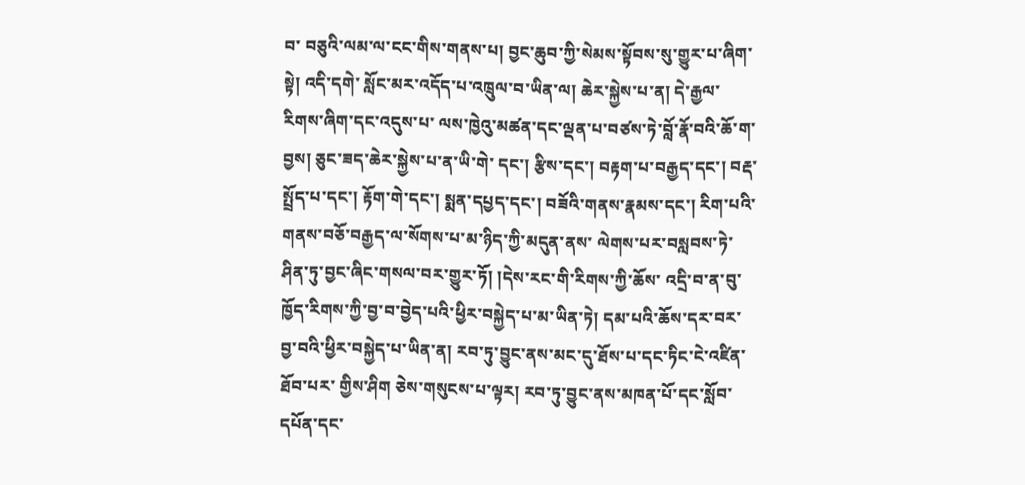བ་ བཅུའི་ལམ་ལ་ངང་གིས་གནས་པ། བྱང་ཆུབ་ཀྱི་སེམས་སྟོབས་སུ་གྱུར་པ་ཞིག་སྟེ། འདི་དགེ་ སློང་མར་འདོད་པ་འཁྲུལ་བ་ཡིན་ལ། ཆེར་སྐྱེས་པ་ན། དེ་རྒྱལ་རིགས་ཞིག་དང་འདུས་པ་ ལས་ཁྱེའུ་མཚན་དང་ལྡན་པ་བཙས་ཏེ་བློ་རྣོ་བའི་ཆོ་ག་བྱས། ཅུང་ཟད་ཆེར་སྐྱེས་པ་ན་ཡི་གེ་ དང་། རྩིས་དང་། བརྟག་པ་བརྒྱད་དང་། བརྡ་སྤྲོད་པ་དང་། རྟོག་གེ་དང་། སྨན་དཔྱད་དང་། བཟོའི་གནས་རྣམས་དང་། རིག་པའི་གནས་བཅོ་བརྒྱད་ལ་སོགས་པ་མ་ཉིད་ཀྱི་མདུན་ནས་ ལེགས་པར་བསླབས་ཏེ་ཤིན་ཏུ་བྱང་ཞིང་གསལ་བར་གྱུར་ཏོ། །དེས་རང་གི་རིགས་ཀྱི་ཆོས་ འདྲི་བ་ན་བུ་ཁྱོད་རིགས་ཀྱི་བྱ་བ་བྱེད་པའི་ཕྱིར་བསྐྱེད་པ་མ་ཡིན་ཏེ། དམ་པའི་ཆོས་དར་བར་ བྱ་བའི་ཕྱིར་བསྐྱེད་པ་ཡིན་ན། རབ་ཏུ་བྱུང་ནས་མང་དུ་ཐོས་པ་དང་ཏིང་ངེ་འཛིན་ཐོབ་པར་ གྱིས་ཤིག ཅེས་གསུངས་པ་ལྟར། རབ་ཏུ་བྱུང་ནས་མཁན་པོ་དང་སློབ་དཔོན་དང་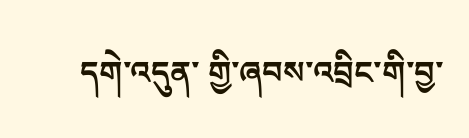དགེ་འདུན་ གྱི་ཞབས་འབྲིང་གི་བྱ་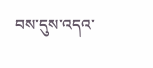བས་དུས་འདའ་